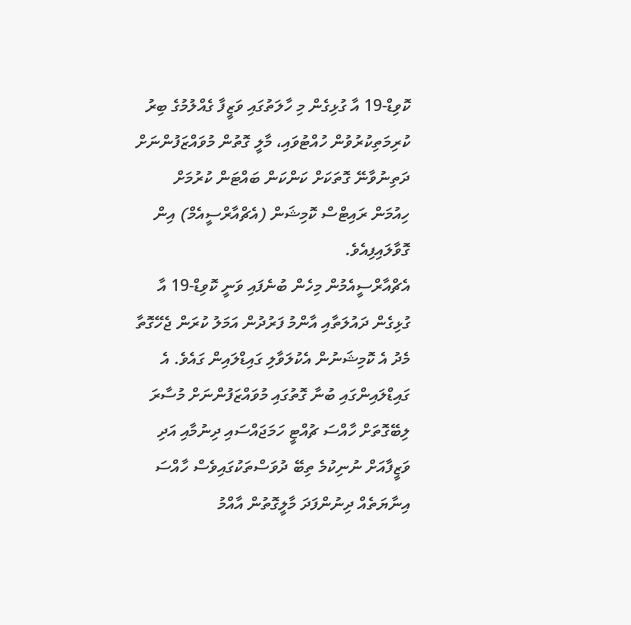ކޮވިޑް-19 އާ ގުޅިގެން މި ހާލަތުގައި ވަޒީފާ ގެއްލުމުގެ ބިރު ކުރިމަތިކުރުވުން ހުއްޓުވައި، މާލީ ގޮތުން މުވައްޒަފުންނަށް ދަތިނުވާނޭ ގޮތަކަށް ކަންކަން ބައްޓަން ކުރުމަށް ހިއުމަން ރައިޓްސް ކޮމިޝަން (އެޗްއާރްސީއެމް) އިން ގޮވާލައިފިއެވެ.
އެޗްއާރްސީއެމުން މިހެން ބުނެފައި ވަނީ ކޮވިޑް-19 އާ ގުޅިގެން ދައުލަތާއި އާންމު ފަރުދުން އަމަލު ކުރަން ޖެހޭގޮތާ މެދު އެ ކޮމިޝަނުން އެކުލަވާލި ގައިޑްލައިން ގައެވެ. އެ ގައިޑްލައިންގައި ބުނާ ގޮތުގައި މުވައްޒަފުންނަށް މުސާރަ ލިބޭގޮތަށް ހާއްސަ ޗުއްޓީ ހަމަޖައްސައި ދިނުމާއި އަދި ވަޒީފާއަށް ނުނިކުމެ ތިބޭ ދުވަސްތަކުގައިވެސް ހާއްސަ އިނާޔަތެއް ދިނުންފަދަ މާލީގޮތުން އާއްމު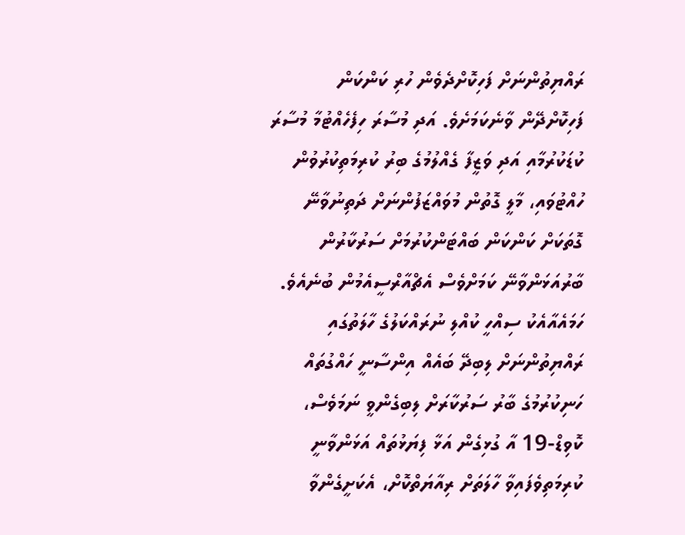ރައްޔިތުންނަށް ފަހިކޮށްދެވެން ހުރި ކަންކަން ފަހިކޮށްދޭން ވާނެކަމަށެވެ. އަދި މުސާރަ ހިފެހެއްޓުމާ މުސާރަ ކުޑަކުރުމާއި އަދި ވަޒީފާ ގެއްލުމުގެ ބިރު ކުރިމަތިކުރުވުން ހުއްޓުވައި، މާލީ ގޮތުން މުވައްޒަފުންނަށް ދަތިނުވާނޭ ގޮތަކަށް ކަންކަން ބައްޓަންކުރުމަށް ސަރުކާރުން ބާރުއަޅަންވާނޭ ކަމަށްވެސް އެޗްއާރްސީއެމުން ބުނެއެވެ.
ހަމައެއާއެކު ސިއްހީ ކުއްލި ނުރައްކަލުގެ ހާލަތުގައި ރައްޔިތުންނަށް ލިބިދޭ ބައެއް އިންސާނީ ހައްގުތައް ހަނިކުރުމުގެ ބާރު ސަރުކާރަށް ލިބިގެންވީ ނަމަވެސް، ކޮވިޑް-19 އާ ގުޅިގެން އަޅާ ފިޔަޅުތައް އަޅަންވާނީ ކުރިމަތިވެފައިވާ ހާލަތަށް ރިއާޔަތްކޮށް، އެކަށީގެންވާ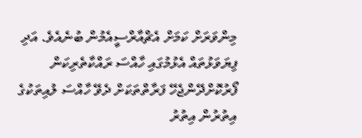މިންވަރަށް ކަމަށް އެޗްއާރްސީއެމުން ބުނެއެވެ. އަދި ފިޔަވަޅުތައް އެޅުމުގައި ހާއްސަ ރައްކާތެރިކަން ފޯރުކޮށްދޭންޖެހޭ ފަރާތްތަކަށް ދެވޭ ހާއްސަ ލުއިތަކުގެ އިތުރުން އިތުރު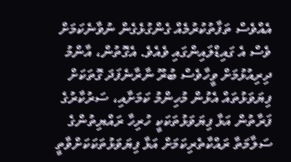އެއްވެސް ތަފާތުކުރުމެއް ގެންގުޅެގެން ނުވާނެކަމަށް ވެސް އެ ގައިޑްލައިންގައި ވެއެވެ. އެގޮތުން، އާންމު ދިރިއުޅުމަށް ވީހާވެސް ބުރޫ ނާރާނެފަދަ ގޮތަކަށް ފިޔަވަޅުތައް އެޅުން މުހިންމު ކަމަށާއި، ސަރުކާރުގެ ފަރާތުން އަޅާ ފިޔަވަޅުތަކަކީ ހުރިހާ ރައްޔިތުންގެ ސަލާމަތާ ރައްކާތެރިކަމަށް އަޅާ ފިޔަވަޅުތަކަކަށްވާތީ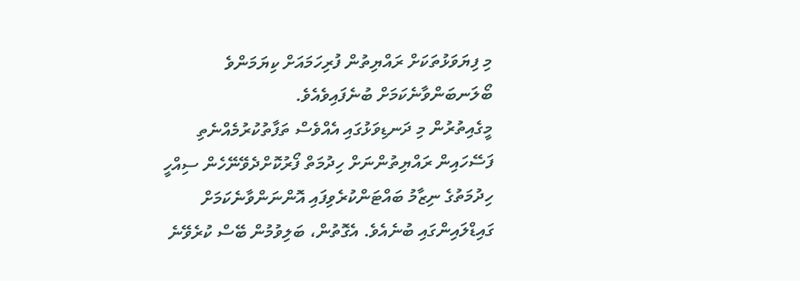މި ފިޔަވަޅުތަކަށް ރައްޔިތުން ފުރިހަމައަށް ކިޔަމަންވެ ބޯލަނބަންވާނެކަމަށް ބުނެފައިވެއެވެ.
މީގެއިތުރުން މި ދަނޑިވަޅުގައި އެއްވެސް ތަފާތުކުރުމެއްނެތި ފަސޭހައިން ރައްޔިތުންނަށް ހިދުމަތް ފޯރުކޮށްދެވޭނޭހެން ސިއްހީ ހިދުމަތުގެ ނިޒާމު ބައްޓަންކުރެވިފައި އޮންނަންވާނެކަމަށް ގައިޑްލައިންގައި ބުނެއެވެ. އެގޮތުން، ބަލިވުމުން ބޭސް ކުރެވޭނެ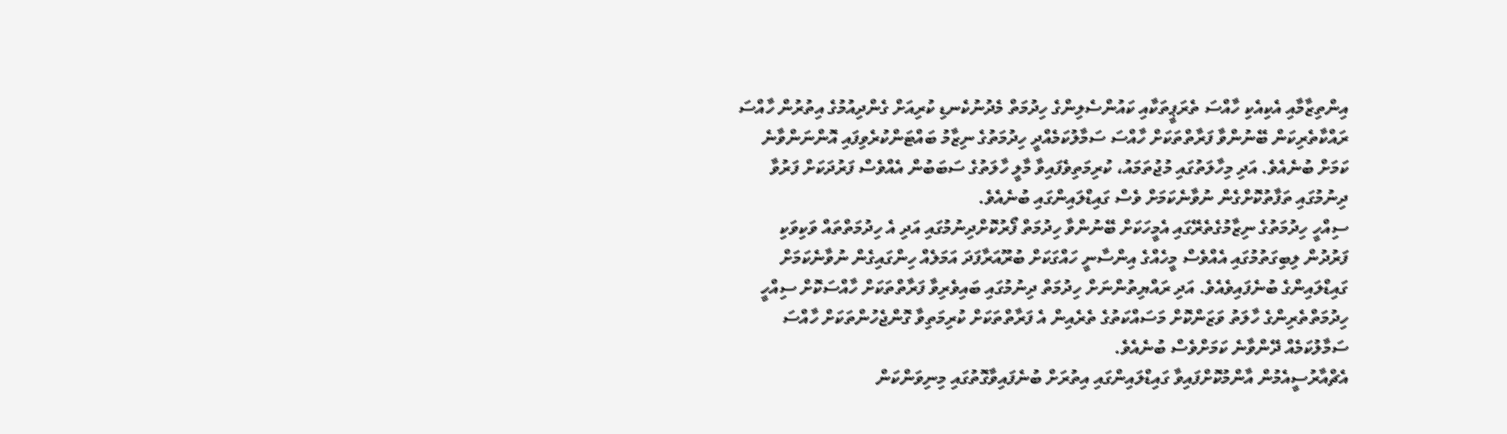އިންތިޒާމާއި އެކިއެކި ހާއްސަ ތެރަޕީތަކާއި ކައުންސެލިންގެ ހިދުމަތް މެދުނުކެނޑި ކުރިއަށް ގެންދިއުމުގެ އިތުރުން ހާއްސަ ރައްކާތެރިކަން ބޭނުންވާ ފަރާތްތަކަށް ހާއްސަ ސަމާލުކަމެއްދީ ހިދުމަތުގެ ނިޒާމު ބައްޓަންކުރެވިފައި އޮންނަންވާނެ ކަމަށް ބުނެއެވެ. އަދި މިހާލަތުގައި މުޖުތަމައު، ކުރިމަތިވެފައިވާ މާލީ ހާލަތުގެ ސަބަބުން އެއްވެސް ފަރުދަކަށް ފަރުވާ ދިނުމުގައި ތަފާތުކޮށްގެން ނުވާނެކަމަށް ވެސް ގައިޑްލައިންގައި ބުނެއެވެ.
ސިއްހީ ހިދުމަތުގެ ނިޒާމުގެތެރޭގައި އެމީހަކަށް ބޭނުންވާ ހިދުމަތް ފޯރުކޮށްދިނުމުގައި އަދި އެ ހިދުމަތްތައް ވަކިވަކި ފަރުދުން ލިބިގަތުމުގައި އެއްވެސް މީހެއްގެ އިންސާނީ ހައްގަކަށް ބުރޫއަރާފަދަ އަމަލެއް ހިންގައިގެން ނުވާނެކަމަށް ގައިޑްލައިންގެ ބުނެފައިވެއެވެ. އަދި ރައްޔިތުންނަށް ހިދުމަތް ދިނުމުގައި ބައިވެރިވާ ފަރާތްތަކަށް ހާއްސަކޮށް ސިއްހީ ހިދުމަތްތެރިންގެ ހާލަތު ވަޒަންކޮށް މަސައްކަތުގެ ތެރެއިން އެ ފަރާތްތަކަށް ކުރިމަތިވާ ގޮންޖެހުންތަކަށް ހާއްސަ ސަމާލުކަމެއް ދޭންވާނެ ކަމަށްވެސް ބުނެއެވެ.
އެޗްއާރުސީއެމުން އާންމުކޮށްފައިވާ ގައިޑްލައިންގައި އިތުރަށް ބުނެފައިވާގޮތުގައި މިނިވަންކަން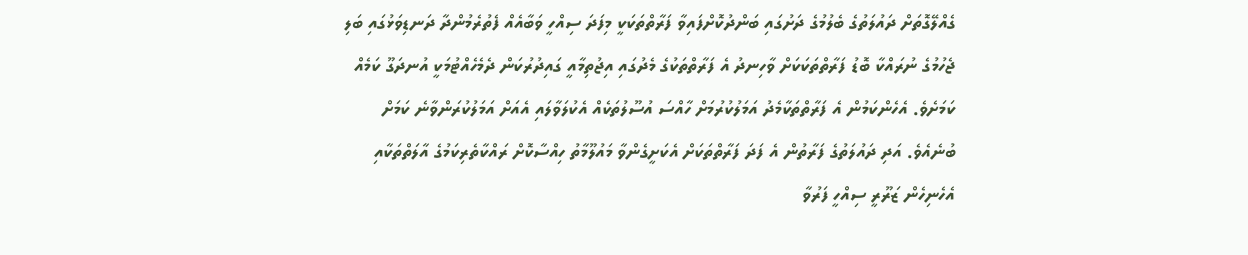ގެއްލޭގޮތަށް ދައުލަތުގެ ބެލުމުގެ ދަށުގައި ބަންދުކޮށްފައިވާ ފަރާތްތަކަކީ މިފަދަ ސިއްހީ ވަބާއެއް ފެތުރެމުންދާ ދަނޑިވަޅުގައި ބަލި ޖެހުމުގެ ނުރައްކާ ބޮޑު ފަރާތްތަކަކަށް ވާހިނދު އެ ފަރާތްތަކުގެ މެދުގައި އިޖުތިމާއީ ގައިދުރުކަން ދެމެހެއްޓުމަކީ އުނދަގޫ ކަމެއް ކަމަށެވެ. އެހެންކަމުން އެ ފަރާތްތަކާމެދު އަމަލުކުރުމަށް ހާއްސަ އުސޫލުތަކެއް އެކުލަވާލައި އެއަށް އަމަލުކުރަންވާނެ ކަމަށް ބުނެއެވެ. އަދި ދައުލަތުގެ ފަރާތުން އެ ފަދަ ފަރާތްތަކަށް އެކަށީގެންވާ މައުލޫމާތު ހިއްސާކޮށް ރައްކާތެރިކަމުގެ އާލަތްތަކާއި އެހެނިހެން ޒަރޫރީ ސިއްހީ ފަރުވާ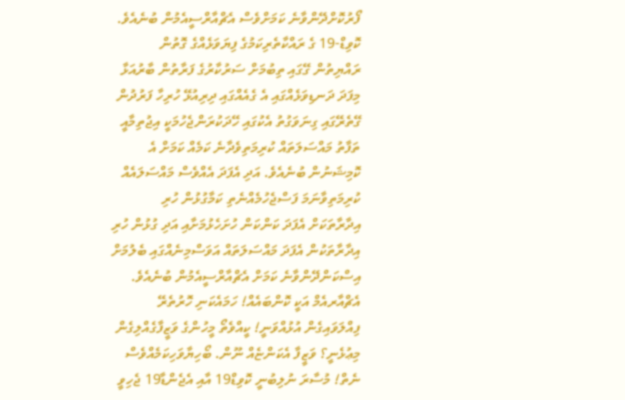ފޯރުކޮށްދޭންވާނެ ކަމަށްވެސް އެޗްއާރްސީއެމުން ބުނެއެވެ.
ކޮވިޑް-19 ގެ ރައްކާތެރިކަމުގެ ފިޔަވަޅެއްގެ ގޮތުން ރައްޔިތުން ގޭގައި ތިބުމަށް ސަރުކާރުގެ ފަރާތުން ބާރުއަޅާ މިފަދަ ދަނޑިވަޅެއްގައި އެ ގެއެއްގައި ދިރިއުޅޭ ހުރިހާ ފަރުދުން ގޭތެރޭގައި ގިނަވަގުތު އެކުގައި ހޭދަކުރަންޖެހުމަކީ އިޖުތިމާއީ ތަފާތު މައްސަލަތައް ކުރިމަތިވެދާނެ ކަމެއް ކަމަށް އެ ކޮމިޝަނުން ބުނެއެވެ. އަދި އެފަދަ އެއްވެސް މައްސަލައެއް ކުރިމަތިވާނަމަ ފަސްޖެހުމެއްނެތި ކަމާގުޅުން ހުރި އިދާރާތަކަށް އެފަދަ ކަންކަން ހުށަހެޅުމަށާއި އަދި ގުޅުން ހުރި އިދާރާތަކުން އެފަދަ މައްސަލަތައް އަވަސްމިނެއްގައި ބެލުމަށް އިސްކަންދޭންވާނެ ކަމަށް އެޗްއާރްސީއެމުން ބުނެއެވެ.
އެޗްއާރއެމް އަކީ ކޮންބައެއް! ހަމައެކަނި ހޮރުތެރޭ ފިއްލަވައިގެން އުޅުއްވަނީ! ކީއްވެތޯ މީހުންގެ ވަޒީފާގެއްލިގެން މިޢުޅެނީ؟ ވަޒީފާ އެކަންޏެއް ނޫން. ބޯހިޔާވަހިކަމެއްވެސް ނެތް! މުސާރަ ނުލިބުނީ ކޮވިޑް19 އާއި އެޖެންޑާ19 ޖެހިވީ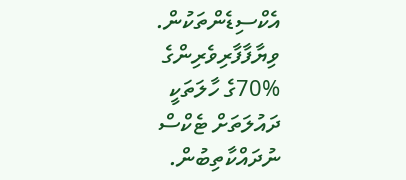އެކްސިޑެންތަކުން. ވިޔާފާފާރިވެރިންގެ %70ގެ ހާލަތަކީ ދައުލަތަށް ޓެކްސް ނުދައްކާތިބުން.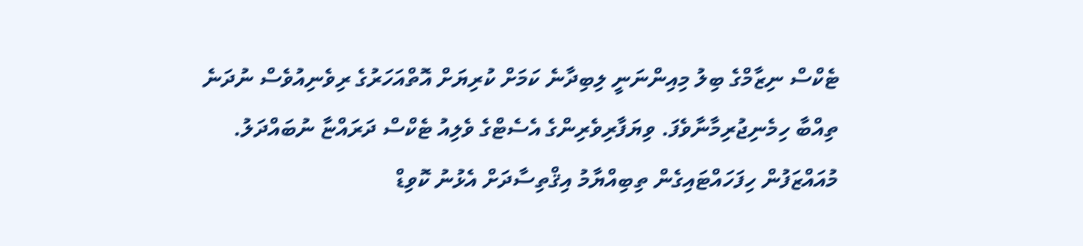ޓެކްސް ނިޒާމްގެ ބިލު މިއިންނަނީ ލިބިދާނެ ކަމަށް ކުރިޔަށް އޮތްއަހަރުގެ ރިވެނިއުވެސް ނުދަނެ ތިއްބާ ހިމެނިޖުރިމާނާވެފަ. ވިޔަފާރިވެރިންގެ އެސެޓްގެ ވެލިއު ޓެކްސް ދަރައްޏާ ނުބައްދަލު. މުއައްޒަފުން ހިފަހައްޓައިގެން ތިބިއްޔާމު އިޤްތިސާދަށް އެޅުނު ކޮވިޑް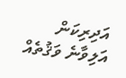އަދިރިކަން އަލިވާނެ ވަޤުތެއް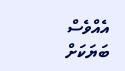އެއްވެސް ބަޔަކަށް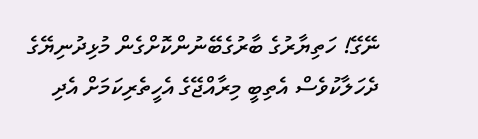ނޭގޭ! ހަތިޔާރުގެ ބާރުގެބޭނުންކޮށްގެން މުޅިދުނިޔޭގެ ދެހަލާކުވެސް އެތިބީ މިރާއްޖޭގެ އެހީތެރިކަމަށް އެދި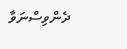ދެންވިސްނަވާ